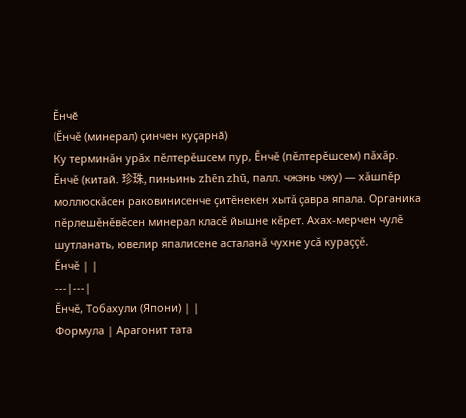Ĕнчӗ
(Ĕнчĕ (минерал) ҫинчен куҫарнӑ)
Ку терминăн урăх пĕлтерĕшсем пур, Ĕнчĕ (пĕлтерĕшсем) пăхăр.
Ĕнчĕ (китай. 珍珠, пиньинь zhēn zhū, палл. чжэнь чжу) — хăшпĕр моллюскăсен раковинисенче çитĕнекен хытă çавра япала. Органика пĕрлешĕнĕвĕсен минерал класĕ йышне кĕрет. Ахах-мерчен чулĕ шутланать, ювелир япалисене асталанă чухне усă кураççĕ.
Ĕнчĕ | |
---|---|
Ĕнчĕ, Тобахули (Япони) | |
Формула | Арагонит тата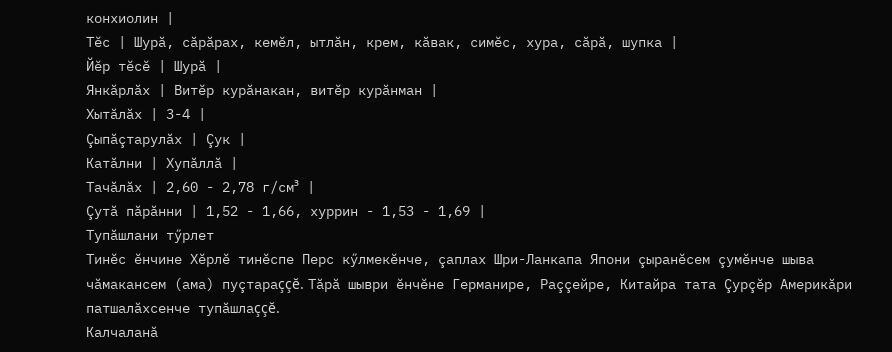конхиолин |
Тĕс | Шурă, сăрăрах, кемĕл, ытлăн, крем, кăвак, симĕс, хура, сăрă, шупка |
Йĕр тĕсĕ | Шурă |
Янкăрлăх | Витĕр курăнакан, витĕр курăнман |
Хытăлăх | 3-4 |
Çыпăçтарулăх | Çук |
Катăлни | Хупăллă |
Тачăлăх | 2,60 - 2,78 г/см³ |
Çутă пăрăнни | 1,52 - 1,66, хуррин - 1,53 - 1,69 |
Тупăшлани тӳрлет
Тинĕс ĕнчине Хĕрлĕ тинĕспе Перс кӳлмекĕнче, çаплах Шри-Ланкапа Япони çыранĕсем çумĕнче шыва чăмакансем (ама) пуçтараççĕ. Тăрă шыври ĕнчĕне Германире, Раççейре, Китайра тата Çурçĕр Америкăри патшалăхсенче тупăшлаççĕ.
Калчаланă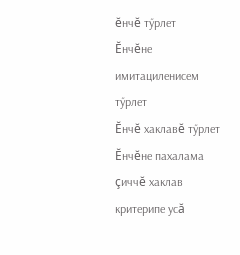ĕнчĕ тӳрлет
Ĕнчĕне имитациленисем тӳрлет
Ĕнчĕ хаклавĕ тӳрлет
Ĕнчĕне пахалама çиччĕ хаклав критерипе усă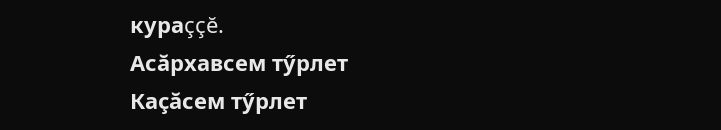кураççĕ.
Асăрхавсем тӳрлет
Каçăсем тӳрлет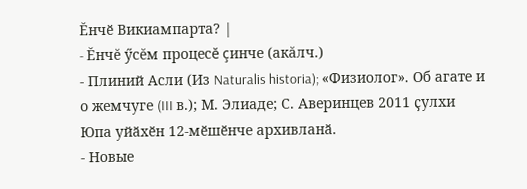Ĕнчӗ Викиампарта? |
- Ĕнчĕ ӳсĕм процесĕ çинче (акăлч.)
- Плиний Асли (Из Naturalis historia); «Физиолог». Об агате и о жемчуге (III в.); М. Элиаде; С. Аверинцев 2011 ҫулхи Юпа уйӑхӗн 12-мӗшӗнче архивланӑ.
- Новые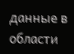данные в области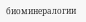биоминералогии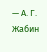— А. Г. Жабин